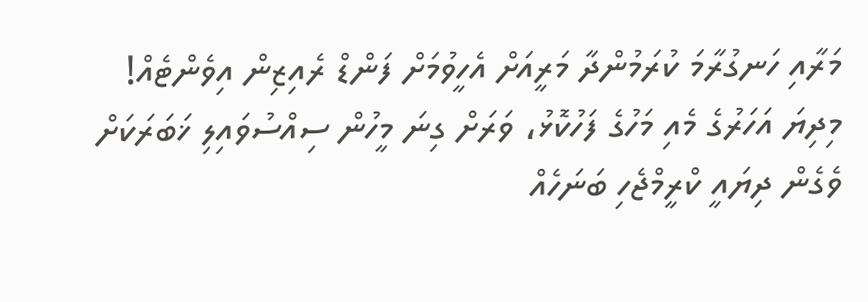މަރާއި ހަނގުރާމަ ކުރަމުންދާ މަރީއަށް އެހީވުމަށް ފަންޑް ރެއިޒިން އިވެންޓެއް!
މިދިޔަ އަހަރުގެ މެއި މަހުގެ ފަހުކޮޅު، ވަރަށް ގިނަ މީހުން ސިއްސުވައިލި ޚަބަރަކަށް ވެގެން ދިޔައީ ކްރީމްޖެހި ބަނަހެއް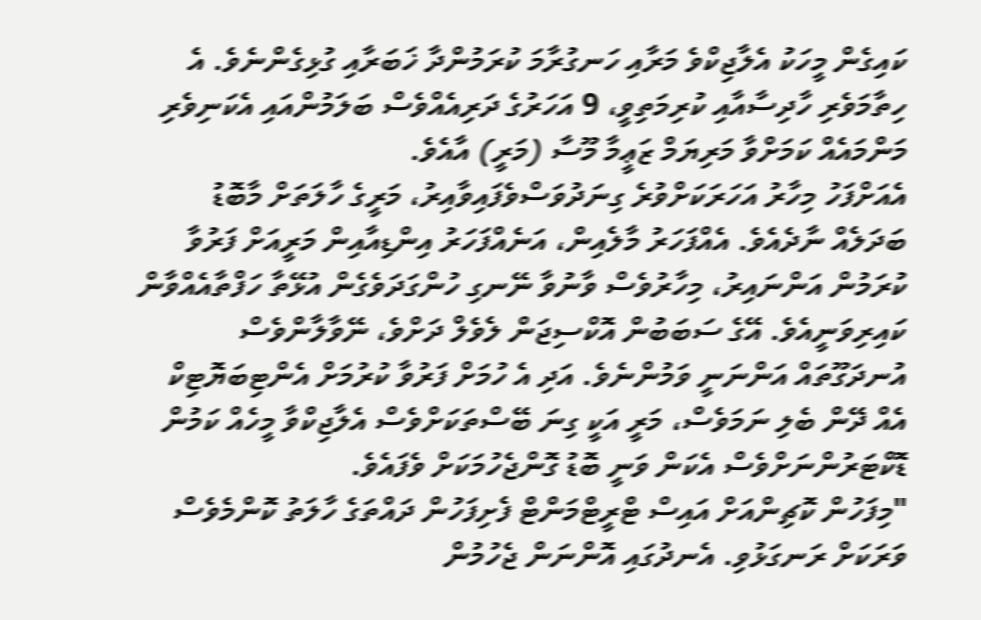ކައިގެން މީހަކު އެލާޖިކްވެ މަރާއި ހަނގުރާމަ ކުރަމުންދާ ޚަބަރާއި ގުޅިގެންނެވެ. އެ ހިތާމަވެރި ހާދިސާއާއި ކުރިމަތިވީ، 9 އަހަރުގެ ދަރިއެއްވެސް ބަލަމުންއައި އެކަނިވެރި މަންމައެއް ކަމަށްވާ މަރިޔަމް ޒަޢީމާ މޫސާ (މަރީ) އާއެވެ.
އެއަށްފަހު މިހާރު އަހަރަކަށްވުރެ ގިނަދުވަސްވެފައިވާއިރު، މަރީގެ ހާލަތަށް މާބޮޑު ބަދަލެއް ނާދެއެވެ. އެއްފަހަރު މާލެއިން، އަނެއްފަހަރު އިންޑިއާއިން މަރީއަށް ފަރުވާ ކުރަމުން އަންނައިރު، މިހާރުވެސް ވާނުވާ ނޭނގި ހުންގަދަވެގެން އުޅޭތާ ހަފްތާއެއްވާން ކައިރިވަނީއެވެ. އޭގެ ސަބަބުން އޮކްސިޖަން ލެވެލް ދަށްވެ، ނޭވާލާންވެސް އުނދަގޫތައް އަންނަނީ ވަމުންނެވެ. އަދި އެ ހުމަށް ފަރުވާ ކުރުމަށް އެންޓިބަޔޮޓިކް އެއް ދޭން ބެލި ނަމަވެސް، މަރީ އަކީ ގިނަ ބޭސްތަކަށްވެސް އެލާޖިކްވާ މީހެއް ކަމުން ޑޮކްޓަރުންނަށްވެސް އެކަން ވަނީ ބޮޑު ގޮންޖެހުމަކަށް ވެފައެވެ.
"މިފަހުން ކޮޗިންއަށް އައިސް ޓްރީޓްމަންޓް ފެށިފަހުން ދައްތަގެ ހާލަތު ކޮންމެވެސް ވަރަކަށް ރަނގަޅުވި. އެނދުގައި އޮންނަން ޖެހުމުން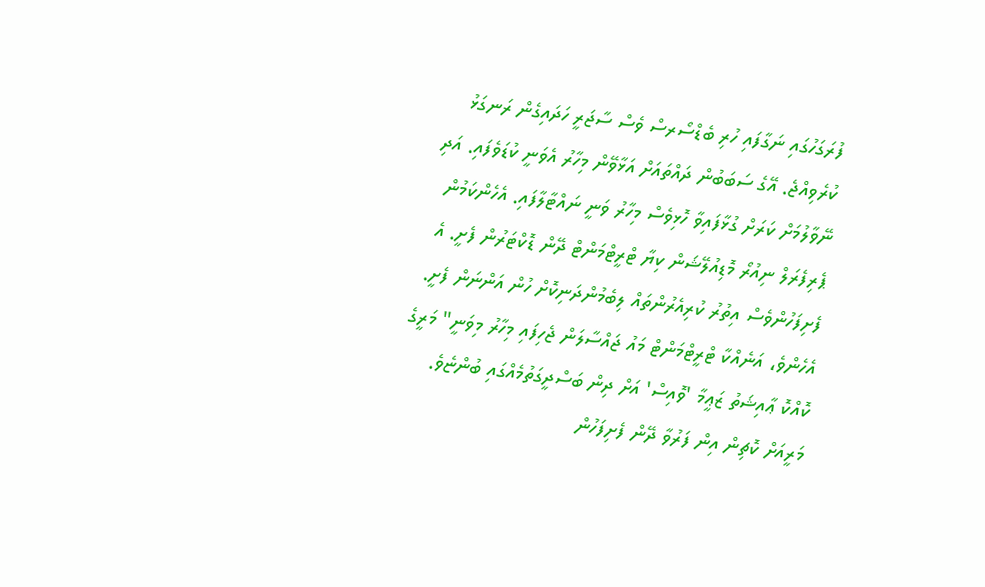ފުރަގަހުގައި ނަގާފައި ހުރި ބެޑްސޯރސް ވެސް ސާޖަރީ ހަދައިގެން ރަނގަޅު ކުރެވިއްޖެ. އޭގެ ސަބަބުން ދައްތައަށް އަޅާވޭން މިހާރު އެވަނީ ކުޑަވެފައި. އަދި ނޭވާލުމަށް ކަރަށް ގުޅާފައިވާ ހޮޅިވެސް މިހާރު ވަނީ ނައްޓާލާފައި. އެހެންކަމުން ޕެރިފެރަލް ނިއުރޯ މޮޑިއުލޭޝަން ކިޔާ ޓްރީޓްމަންޓް ދޭން ޑޮކްޓަރުން ފެށީ. އެ ފެށިފަހުންވެސް އިތުރު ކުރިއެރުންތައް ލިބެމުންދަނިކޮށް ހުން އަންނަން ފެށީ. އެހެންވެ، އަނެއްކާ ޓްރީޓްމަންޓް މައު ޖައްސާލަން ޖެހިފައި މިހާރު މިވަނީ" މަރީގެ ކޮއްކޮ ޢާއިޝަތު ޒަޢީމާ 'ވޮއިސް' އަށް ދިން ބަސްދީގަތުމެއްގައި ބުންޏެވެ.
މަރީއަށް ކޮޗިން އިން ފަރުވާ ދޭން ފެށިފަހުން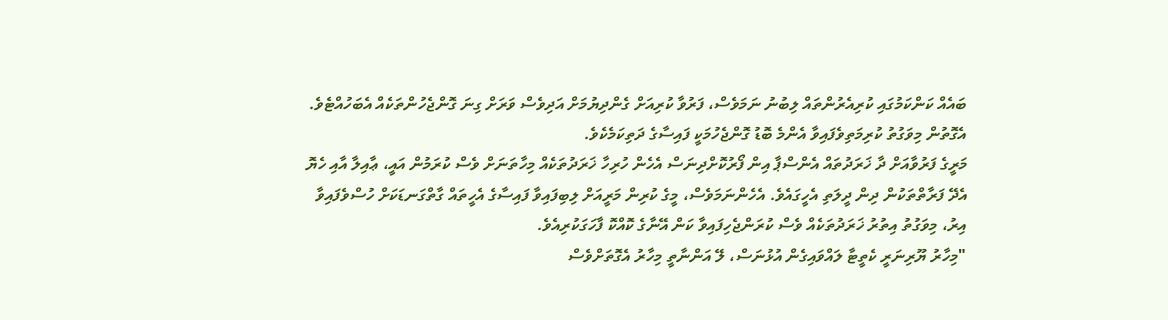ބައެއް ކަންކަމުގައި ކުރިއެރުންތައް ލިބުނު ނަމަވެސް، ފަރުވާ ކުރިއަށް ގެންދިޔުމަށް އަދިވެސް ވަރަށް ގިނަ ގޮންޖެހުންތަކެއް އެބަހުއްޓެވެ. އެގޮތުން މިވަގުތު ކުރިމަތިވެފައިވާ އެންމެ ބޮޑު ގޮންޖެހުމަކީ ފައިސާގެ ދަތިކަމެކެވެ.
މަރީގެ ފަރުވާއަށް ދާ ޚަރަދުތައް އެންސްޕާ އިން ފޯރުކޮށްދިނަސް އެހެން ހުރިހާ ޚަރަދުތަކެއް މިހާތަނަށް ވެސް ކުރަމުން އައީ، ޢާއިލާ އާއި ހެޔޮ އެދޭ ފަރާތްތަކުން ދިން ދީލަތި އެހީގައެވެ. އެހެންނަމަވެސް، މީގެ ކުރިން މަރީއަށް ލިބިފައިވާ ފައިސާގެ އެހީތައް ގާތްގަނޑަކަށް ހުސްވެފައިވާ އިރު، މިވަގުތު އިތުރު ޚަރަދުތަކެއް ވެސް ކުރަންޖެހިފައިވާ ކަން އޭނާގެ ކޮއްކޮ ފާހަގަކުރިއެވެ.
"މިހާރު ޔޫރިނަރީ ކެތީޓާ ލައްވައިގެން އުޅުނަސް، ލޭ އަންނާތީ މިހާރު އެގޮތަށްވެސް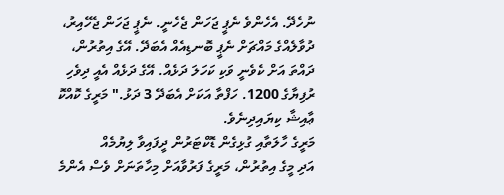ނުހެދޭ. އެހެންވެ ނެޕީ ޖަހަން ޖެހެނީ. ނެޕީ ޖަހަން ޖެހޭއިރު، ދުވާލެއްގެ މައްޗަށް ނެޕީ ބޮނޑިއެއް އެބަދޭ. އޭގެ އިތުރުން، ދައްތަ އަށް ކެވެނީ ވަކި ކަހަލަ ދަޅެއް. އޭގެ ދަޅެއް އެއީ ދިވެހި ރުފިޔާގެ 1200. ހަފްތާ އަކަށް އެބަދޭ 3 ދަޅު." މަރީގެ ކޮއްކޮ ޢާއިޝާ ކިޔައިދިނެވެ.
މަރީގެ ހާލަތާއި ގުޅިގެން ޑޮކްޓަރުން ދީފައިވާ ލިޔުމެއް
އަދި މީގެ އިތުރުން، މަރީގެ ފަރުވާއަށް މިހާތަނަށް ވެސް އެންމެ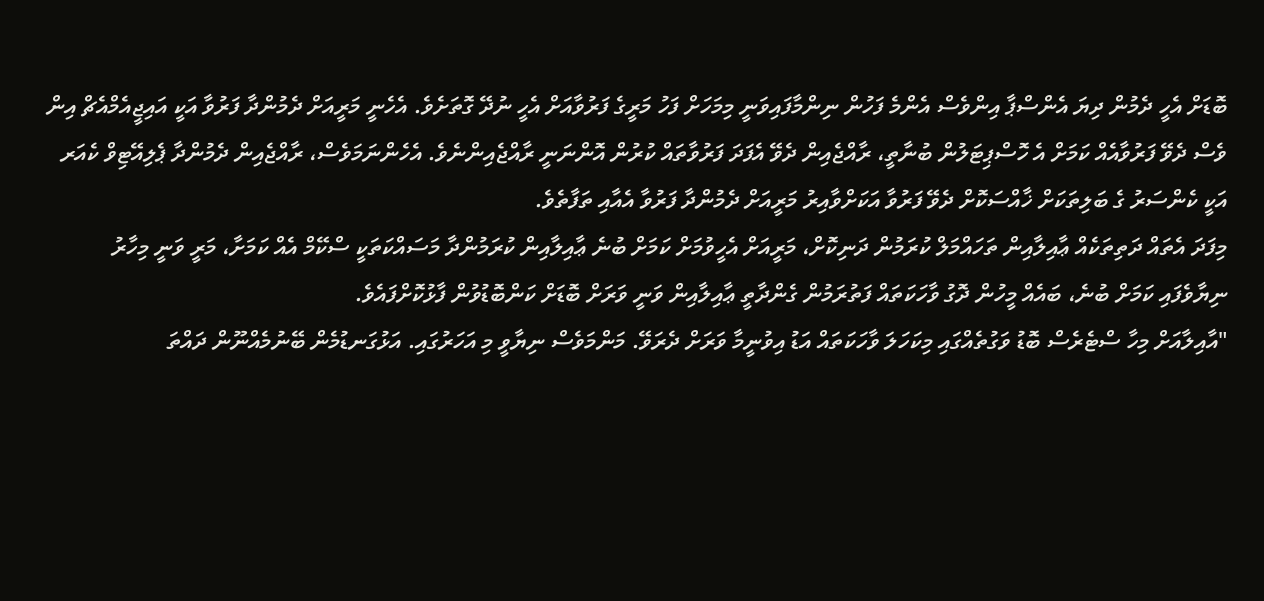ބޮޑަށް އެހީ ދެމުން ދިޔަ އެންސްޕާ އިންވެސް އެންމެ ފަހުން ނިންމާފައިވަނީ މިމަހަށް ފަހު މަރީގެ ފަރުވާއަށް އެހީ ނުދޭ ގޮތަށެވެ. އެހެނީ މަރީއަށް ދެމުންދާ ފަރުވާ އަކީ އައިޖީއެމްއެޗް އިން ވެސް ދެވޭ ފަރުވާއެއް ކަމަށް އެ ހޮސްޕިޓަލުން ބުނާތީ، ރާއްޖެއިން ދެވޭ އެފަދަ ފަރުވާތައް ކުރުން އޮންނަނީ ރާއްޖެއިންނެވެ. އެހެންނަމަވެސް، ރާއްޖެއިން ދެމުންދާ ޕެލިއޭޓިވް ކެއަރ އަކީ ކެންސަރު ގެ ބަލިތަކަށް ޚާއްސަކޮށް ދެވޭ ފަރުވާ އަކަށްވާއިރު މަރީއަށް ދެމުންދާ ފަރުވާ އެއާއި ތަފާތެވެ.
މިފަދަ އެތައް ދަތިތަކެއް ޢާއިލާއިން ތަހައްމަލް ކުރަމުން ދަނިކޮށް، މަރީއަށް އެހީވުމަށް ކަމަށް ބުނެ ޢާއިލާއިން ކުރަމުންދާ މަސައްކަތަކީ ސްކޭމް އެއް ކަމަށާ، މަރީ ވަނީ މިހާރު ނިޔާވެފައި ކަމަށް ބުނެ، ބައެއް މީހުން ދޮގު ވާހަކަތައް ފަތުރަމުން ގެންދާތީ ޢާއިލާއިން ވަނީ ވަރަށް ބޮޑަށް ކަންބޮޑުވުން ފާޅުކޮށްފައެވެ.
"އާއިލާއަށް މިހާ ސްޓެރެސް ބޮޑު ވަގުތެއްގައި މިކަހަލަ ވާހަކަތައް އަޑު އިވުނީމާ ވަރަށް ދެރަވޭ. މަންމަވެސް ނިޔާވީ މި އަހަރުގައި. އަޅުގަނޑުމެން ބޭނުމެއްނޫން ދައްތަ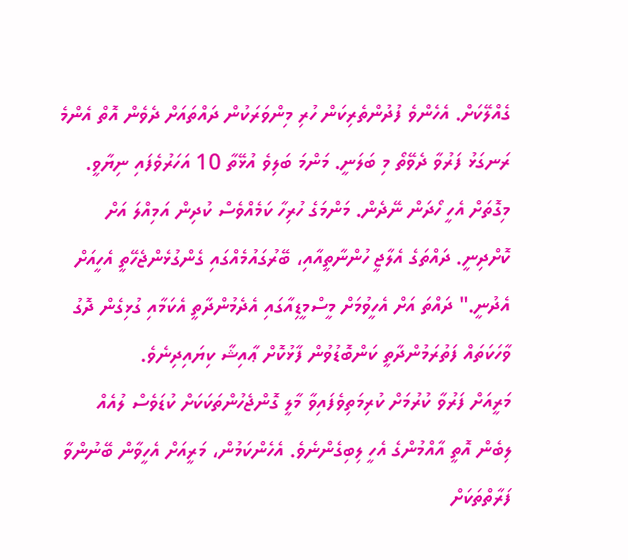ގެއްލޭކަށް. އެހެންވެ ފުދުންތެރިކަން ހުރި މިންވަރަކުން ދައްތައަށް ދެވެން އޮތް އެންމެ ރަނގަޅު ފަރުވާ ދެވޭތޯ މި ބަލަނީ. މަންމަ ބަލިވެ އުޅޭތާ 10 އަހަރުވެފައި ނިޔާވީ. މިގޮތަށް އެހީ ހޯދަން ނޭދެން. މަންމަގެ ހުރިހާ ކަމެއްވެސް ކުދިން އަމިއްލަ އަށް ކޮށްދިނީ. ދައްތަގެ އެލާޖީ ހުންނާތީއާއި، ބޭރުގައުމެއްގައި ގެންގުޅެންޖެހޭތީ އެހީއަށް އެދުނީ." ދައްތަ އަށް އެހީވުމަށް މީސްމީޑިއާގައި އެދެމުންދާތީ އެކަމާއި ގުޅިގެން ދޮގު ވާހަކަތައް ފަތުރަމުންދާތީ ކަންބޮޑުވުން ފާޅުކޮށް ޢާއިޝާ ކިޔައިދިނެވެ.
މަރީއަށް ފަރުވާ ކުރުމަށް ކުރިމަތިވެފައިވާ މާލީ ގޮންޖެހުންތަކަކަށް ކުޑަވެސް ލުއެއް ލިބެން އޮތީ އާއްމުންގެ އެހީ ލިބިގެންނެވެ. އެހެންކަމުން، މަރީއަށް އެހީވާން ބޭނުންވާ ފަރާތްތަކަށް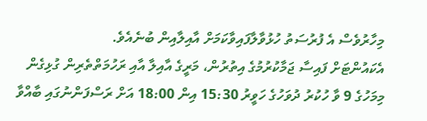މިހާރުވެސް އެ ފުރުސަތު ހުޅުވާލާފައިވާކަމަށް އާއިލާއިން ބުނެއެވެ.
އެކައުންޓަށް ފައިސާ ޖަމާކުރުމުގެ އިތުރުން، މަރީގެ އާއިލާ އާއި ރަހުމަތްތެރިން ގުޅިގެން މިމަހުގެ 9 ވާ ހުކުރު ދުވަހުގެ ހަވީރު 15:30 އިން 18:00 އަށް ރަސްފަންނުގައި ބާއްވާ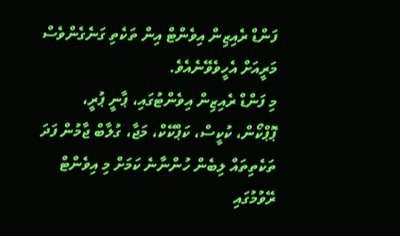ފަންޑް ރެއިޒިން އިވެންޓް އިން ތަކެތި ގަނެގެންވެސް މަރީއަށް އެހީވެވޭނެއެވެ.
މި ފަންޑް ރެއިޒިން އިވެންޓުގައި، ޕާނީ ޕުރީ، ޕޮޕްކޯން، ކުކީސް، ކަޕްކޭކް، މަޖާ، ގުލާބް ޖާމުން ފަދަ ތަކެތިތައް ލިބެން ހުންނާނެ ކަމަށް މި އިވެންޓް ރޭވުމުގައި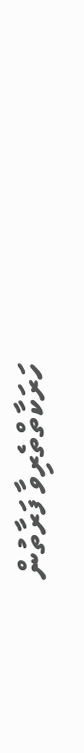ހަރަކާތްތެރިވާ ފަރާތުން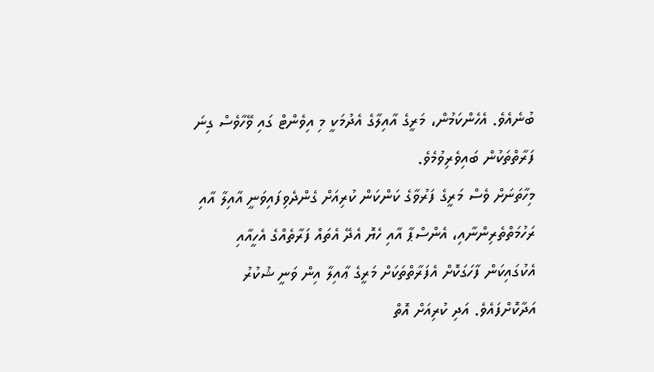ބުނެއެވެ. އެހެންކަމުން، މަރީގެ އާއިލާގެ އެދުމަކީ މި އިވެންޓް ގައި ވޭހާވެސް ގިނަ ފަރާތްތަކުން ބައިވެރިވުމެވެ.
މިހާތަނަށް ވެސް މަރީގެ ފަރުވާގެ ކަންކަން ކުރިއަށް ގެންދެވިފައިވަނީ އާއިލާ އާއި ރަހުމަތްތެރިންނާއި، އެންސްޕާ އާއި ހެޔޮ އެދޭ އެތައް ފަރާތެއްގެ އެހީއާއި އެކުގައިކަން ފާހަގަކޮށް އެފަރާތްތަކަށް މަރީގެ ޢާއިލާ އިން ވަނީ ޝުކުރު އަދާކޮށްފައެވެ. އަދި ކުރިއަށް އޮތް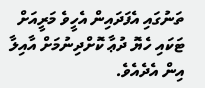ތަނުގައި އެފަދައިން އެހީވެ މަރީއަށް ޓަކައި ހެޔޮ ދުޢާ ކޮށްދިނުމަށް އާއިލާ އިން އެދެއެވެ.